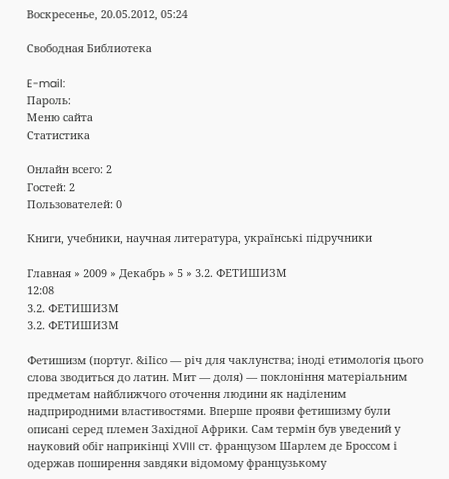Воскресенье, 20.05.2012, 05:24

Свободная Библиотека

E-mail:
Пароль:
Меню сайта
Статистика

Онлайн всего: 2
Гостей: 2
Пользователей: 0

Книги, учебники, научная литература, українські підручники

Главная » 2009 » Декабрь » 5 » 3.2. ФЕТИШИЗМ
12:08
3.2. ФЕТИШИЗМ
3.2. ФЕТИШИЗМ

Фетишизм (португ. &іІісо — річ для чаклунства; іноді етимологія цього слова зводиться до латин. Мит — доля) — поклоніння матеріальним предметам найближчого оточення людини як наділеним надприродними властивостями. Вперше прояви фетишизму були описані серед племен Західної Африки. Сам термін був уведений у науковий обіг наприкінці XVIII ст. французом Шарлем де Броссом і одержав поширення завдяки відомому французькому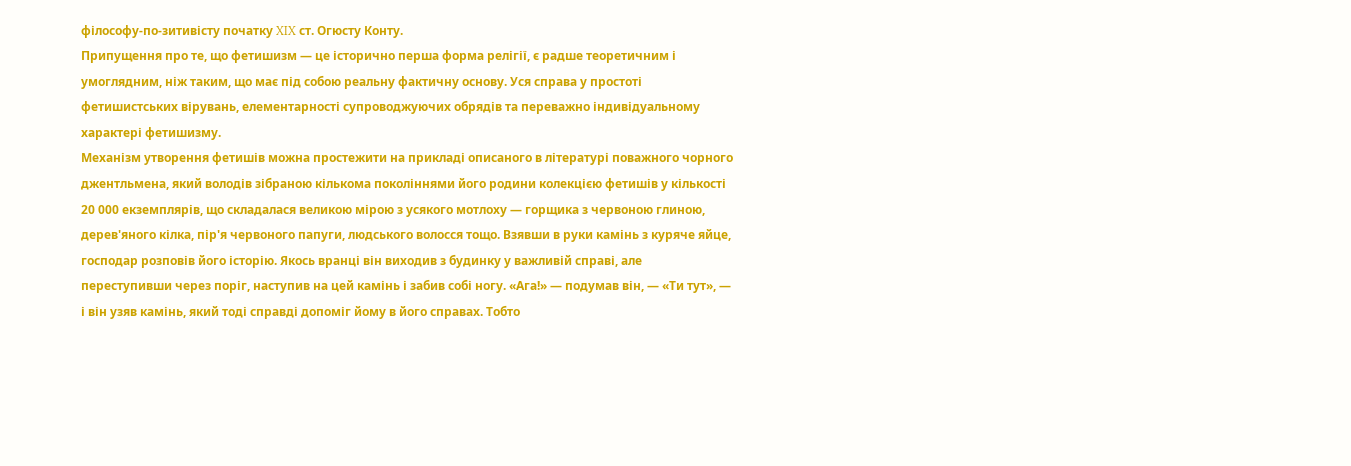філософу-по-зитивісту початку XIX ст. Огюсту Конту.
Припущення про те, що фетишизм — це історично перша форма релігії, є радше теоретичним і умоглядним, ніж таким, що має під собою реальну фактичну основу. Уся справа у простоті фетишистських вірувань, елементарності супроводжуючих обрядів та переважно індивідуальному характері фетишизму.
Механізм утворення фетишів можна простежити на прикладі описаного в літературі поважного чорного джентльмена, який володів зібраною кількома поколіннями його родини колекцією фетишів у кількості 20 000 екземплярів, що складалася великою мірою з усякого мотлоху — горщика з червоною глиною, дерев'яного кілка, пір'я червоного папуги, людського волосся тощо. Взявши в руки камінь з куряче яйце, господар розповів його історію. Якось вранці він виходив з будинку у важливій справі, але переступивши через поріг, наступив на цей камінь і забив собі ногу. «Ага!» — подумав він, — «Ти тут», — і він узяв камінь, який тоді справді допоміг йому в його справах. Тобто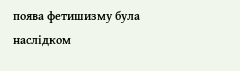поява фетишизму була наслідком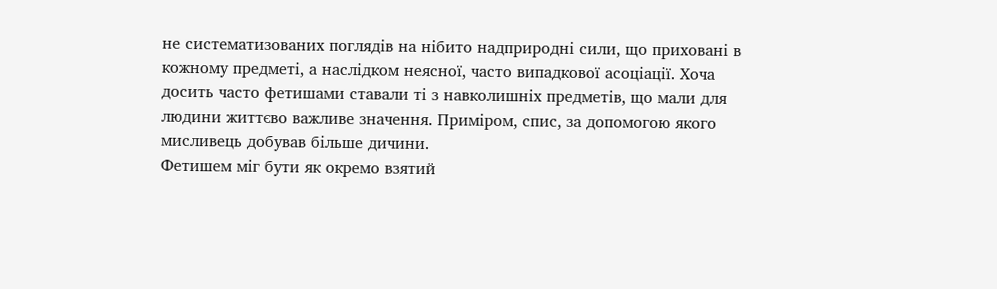не систематизованих поглядів на нібито надприродні сили, що приховані в кожному предметі, а наслідком неясної, часто випадкової асоціації. Хоча досить часто фетишами ставали ті з навколишніх предметів, що мали для людини життєво важливе значення. Приміром, спис, за допомогою якого мисливець добував більше дичини.
Фетишем міг бути як окремо взятий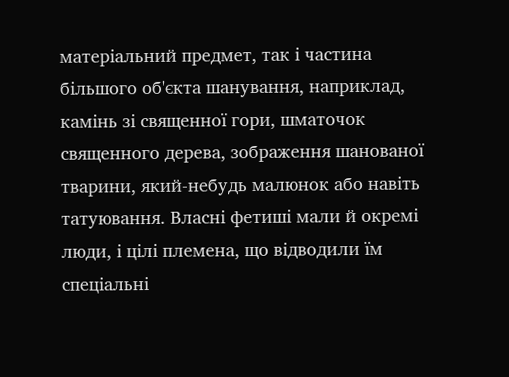матеріальний предмет, так і частина більшого об'єкта шанування, наприклад, камінь зі священної гори, шматочок священного дерева, зображення шанованої тварини, який-небудь малюнок або навіть татуювання. Власні фетиші мали й окремі люди, і цілі племена, що відводили їм спеціальні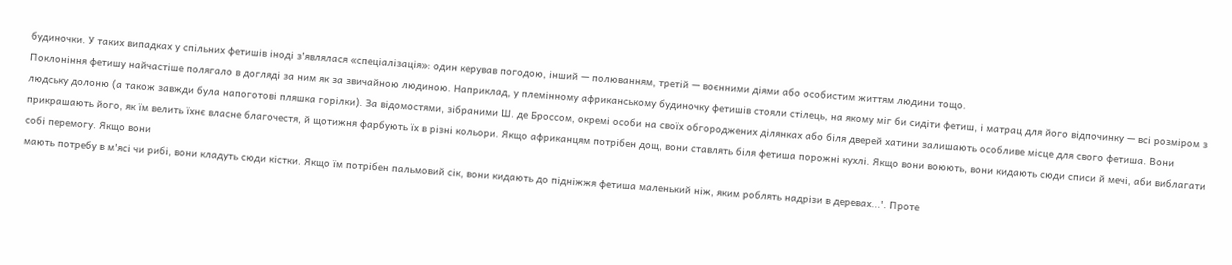будиночки. У таких випадках у спільних фетишів іноді з'являлася «спеціалізація»: один керував погодою, інший — полюванням, третій — воєнними діями або особистим життям людини тощо.
Поклоніння фетишу найчастіше полягало в догляді за ним як за звичайною людиною. Наприклад, у племінному африканському будиночку фетишів стояли стілець, на якому міг би сидіти фетиш, і матрац для його відпочинку — всі розміром з людську долоню (а також завжди була напоготові пляшка горілки). За відомостями, зібраними Ш. де Броссом, окремі особи на своїх обгороджених ділянках або біля дверей хатини залишають особливе місце для свого фетиша. Вони прикрашають його, як їм велить їхнє власне благочестя, й щотижня фарбують їх в різні кольори. Якщо африканцям потрібен дощ, вони ставлять біля фетиша порожні кухлі. Якщо вони воюють, вони кидають сюди списи й мечі, аби виблагати собі перемогу. Якщо вони
мають потребу в м'ясі чи рибі, вони кладуть сюди кістки. Якщо їм потрібен пальмовий сік, вони кидають до підніжжя фетиша маленький ніж, яким роблять надрізи в деревах...'. Проте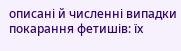описані й численні випадки покарання фетишів: їх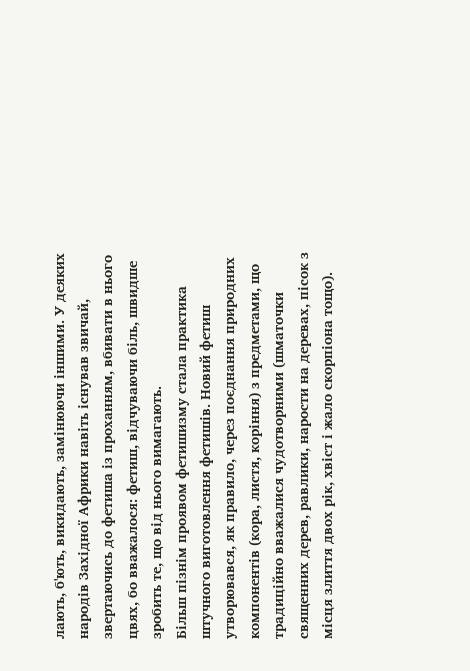лають, б'ють, викидають, замінюючи іншими. У деяких народів Західної Африки навіть існував звичай, звертаючись до фетиша із проханням, вбивати в нього цвях, бо вважалося: фетиш, відчуваючи біль, швидше зробить те, що від нього вимагають.
Більш пізнім проявом фетишизму стала практика штучного виготовлення фетишів. Новий фетиш утворювався, як правило, через поєднання природних компонентів (кора, листя, коріння) з предметами, що традиційно вважалися чудотворними (шматочки священних дерев, равлики, нарости на деревах, пісок з місця злиття двох рік, хвіст і жало скорпіона тощо).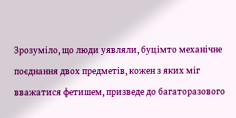Зрозуміло, що люди уявляли, буцімто механічне поєднання двох предметів, кожен з яких міг вважатися фетишем, призведе до багаторазового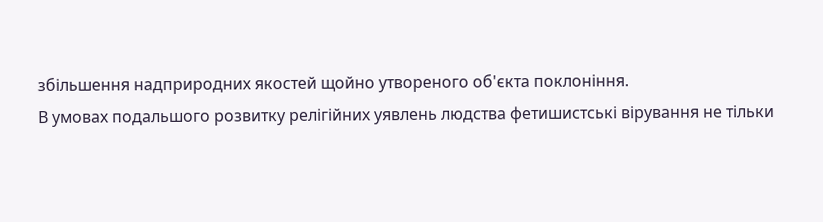збільшення надприродних якостей щойно утвореного об'єкта поклоніння.
В умовах подальшого розвитку релігійних уявлень людства фетишистські вірування не тільки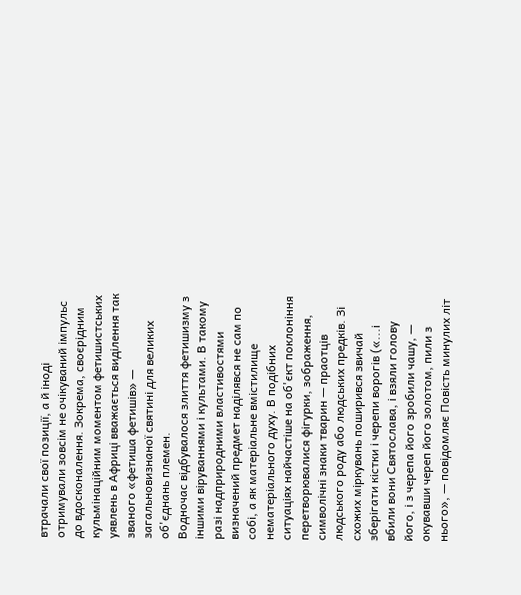втрачали свої позиції, а й іноді отримували зовсім не очікуваний імпульс до вдосконалення. Зокрема, своєрідним кульмінаційним моментом фетишистських уявлень в Африці вважається виділення так званого «фетиша фетишів» — загальновизнаної святині для великих об'єднань племен.
Водночас відбувалося злиття фетишизму з іншими віруваннями і культами. В такому разі надприродними властивостями визначений предмет наділявся не сам по собі, а як матеріальне вмістилище нематеріального духу. В подібних ситуаціях найчастіше на об'єкт поклоніння перетворювалися фігурки, зображення, символічні знаки тварин — праотців людського роду або людських предків. Зі схожих міркувань поширився звичай зберігати кістки і черепи ворогів («...і вбили вони Святослава, і взяли голову його, і з черепа його зробили чашу, — окувавши череп його золотом, пили з нього», — повідомляє Повість минулих літ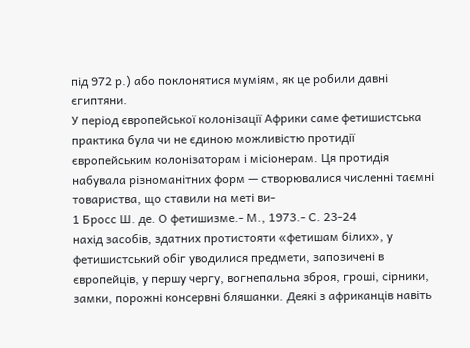під 972 р.) або поклонятися муміям, як це робили давні єгиптяни.
У період європейської колонізації Африки саме фетишистська практика була чи не єдиною можливістю протидії європейським колонізаторам і місіонерам. Ця протидія набувала різноманітних форм — створювалися численні таємні товариства, що ставили на меті ви-
1 Бросс Ш. де. О фетишизме.- М., 1973.- С. 23-24
нахід засобів, здатних протистояти «фетишам білих», у фетишистський обіг уводилися предмети, запозичені в європейців, у першу чергу, вогнепальна зброя, гроші, сірники, замки, порожні консервні бляшанки. Деякі з африканців навіть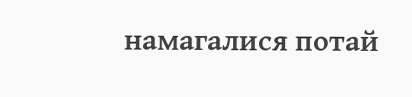намагалися потай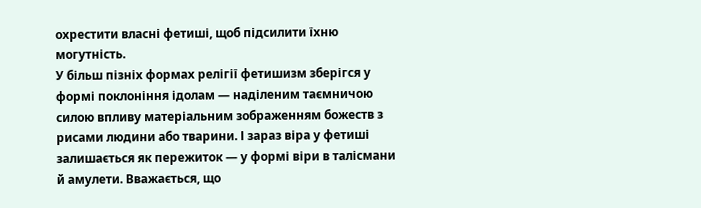охрестити власні фетиші, щоб підсилити їхню могутність.
У більш пізніх формах релігії фетишизм зберігся у формі поклоніння ідолам — наділеним таємничою силою впливу матеріальним зображенням божеств з рисами людини або тварини. І зараз віра у фетиші залишається як пережиток — у формі віри в талісмани й амулети. Вважається, що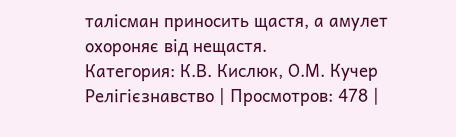талісман приносить щастя, а амулет охороняє від нещастя.
Категория: К.В. Кислюк, О.М. Кучер Релігієзнавство | Просмотров: 478 |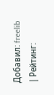Добавил: freelib | Рейтинг: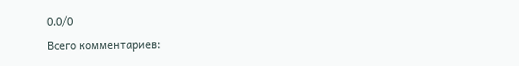0.0/0
Всего комментариев: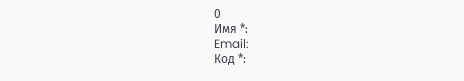0
Имя *:
Email:
Код *: